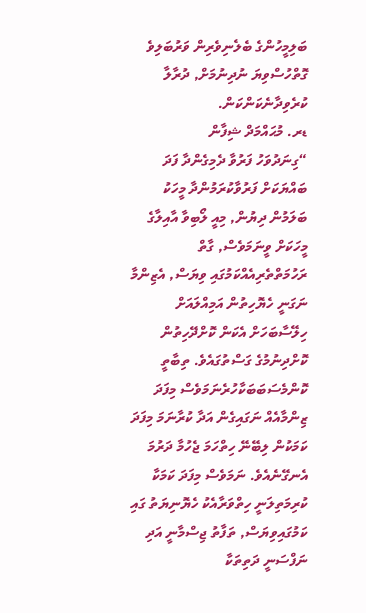ބަލިމީހުންގެ ބެލެނިވެރިން ވަރުބަލިވެ ގޮތްހުސްވިޔަ ނުދިނުމަށް, ދުރާލާ ކުރެވިދާނެކަންކަން.
ޑރ. މުޙައްމަދް ޝިފާން
“ގިނަދުވަހު ފަރުވާ ދެމިގެންދާ ފަދަ ބައްޔަކަށް ފަރުވާކުރަމުންދާ މީހަކު ބަލަމުން ދިޔުން, މިއީ ލޯބިވާ އާއިލާގެ މީހަކަށް ވީނަމަވެސް, ގާތް ރަހުމަތްތެރިއެއްކަމުގައި ވިޔަސް, އެޒިންމާ ނަގަނީ ހެޔޮހިތުން އަމިއްލައަށް ހިލޭސާބަހަށް އެކަން ކޮށްދޭހިތުން ކޮށްދިނުމުގެ ގަސްތުގައެވެ. ތިބާތީ ކޮންމެސަބަބަކާހުރެނަމަވެސް މިފަދަ ޒިންމާއެއް ނަގައިގެން އަދާ ކުރާނަމަ މިފަދަ ކަމަކުން ލިބޭނޭ ހިތްހަމަ ޖެހުމާ ދަރުމަ އެނގޭނެއެވެ. ނަމަވެސް މިފަދަ ކަމަކާ ކުރިމަތިލަނީ ހިތްވަރާއެކު ހެޔޮނިޔަތު ގައި ކަމުގައިވިޔަސް, ތަފާތު ޖިސްމާނީ އަދި ނަފްސަނީ ދަތިތަކާ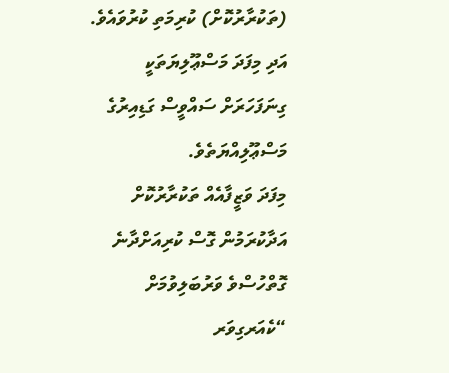(ތަކުރާރުކޮށް) ކުރިމަތި ކުރުވައެވެ. އަދި މިފަދަ މަސްޢޫލިޔަތަކީ ގިނަފަހަރަށް ސައްވީސް ގަޑިއިރުގެ މަސްޢޫލިއްޔަތެވެ.
މިފަދަ ވަޒީފާއެއް ތަކުރާރުކޮށް އަދާކުރަމުން ގޮސް ކުރިއަށްދާނެ ގޮތްހުސްވެ ވަރުބަލިވުމަށް “ކެއަރގިވަރ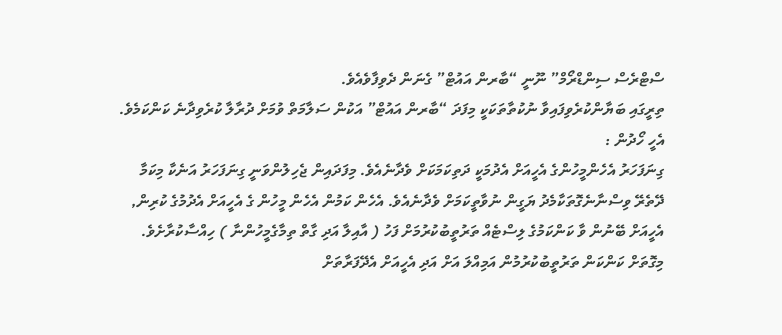ސްޓްރެސް ސިންޑްރޯމް” ނޫނީ “ބާރން އައުޓް” ގެނަން ދެވިފާވެއެވެ.
ތިރީގައި ބަޔާންކުރެވިފައިވާ ނުކުތާތަކަކީ މިފަދަ “ބާރން އައުޓް” އަކުން ސަލާމަތް ވުމަށް ދުރާލާ ކުރެވިދާނެ ކަންކަމެވެ.
އެހީ ހޯދުން :
ގިނަފަހަރު އެހެންމީހުންގެ އެހީއަށް އެދުމަކީ ދަތިކަމަކަށް ވެދާނެއެވެ. މިފަދައިން ޖެހިލުންވަނީ ގިނަފަހަރު އަނެކާ މިކަމާ ދޭތެރޭ ވިސްނާނެގޮތަކާމެދު ޔަގީން ނުވާތީކަމަށް ވެދާނެއެވެ. އެހެން ކަމުން އެހެން މީހުން ގެ އެހީއަށް އެދުމުގެ ކުރިން, އެހީއަށް ބޭނުން ވާ ކަންކަމުގެ ލިސްޓެއް ތަރުތީބުކުރުމަށް ފަހު ( އާއިލާ އަދި ގާތް ތިމާގެމީހުންނާ ) ހިއްސާކުރާށެވެ. މިގޮތަށް ކަންކަން ތަރުތީބުކުރުމުން އަމިއްލަ އަށް އަދި އެހީއަށް އެދޭފަރާތަށް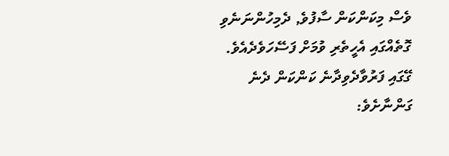ވެސް މިކަންކަން ސާފުވެ, ދެމިހުންނަނެވި ގޮތެއްގައި އެހީތެރި ވުމަށް ފަސޭހަވެދެއެވެ.
ގޭގައި ފަރުވާދެވިދާނެ ކަންކަން ދެނެ ގަންނާށެވެ: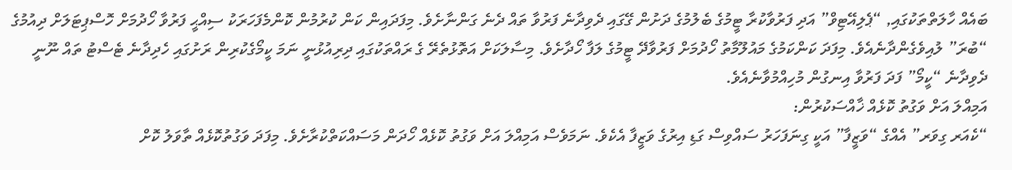ބައެއް ހާލަތްތަކުގައި, “ޕެލިއޭޓިވް” އަދި ފަރުވާކުރާ ޓީމުގެ ބެލުމުގެ ދަށުން ގޭގައި ދެވިދާނެ ފަރުވާ ތައް ދެނެ ގަންނާށެވެ. މިފަދައިން ކަން ކުރުމުން ކޮންމެފަހަރަކު ސިއްޙީ ފަރުވާ ހޯދުމަށް ހޮސްޕިޓަލަށް ދިއުމުގެ “ބުރަ” ލުއިވެގެންދާނެއެވެ. މިފަދަ ކަންކަމުގެ މައުލޫމާތު ހޯދުމަށް ފަރުވާދޭ ޓީމުގެ ލަފާ ހޯދާށެވެ. މިސާލަކަށް އަތޮޅުތެރޭ ގެ ރައްތަކުގައި ދިރިއުޅުނީ ނަމަ ކީމޯގެކުރިން ރަށުގައި ހެދިދާނެ ޓެސްޓު ތައް ނޫނީ ދެވިދާނެ “ކީމޯ” ފަދަ ފަރުވާ އިނގުން މުހިއްމުވާނެއެވެ.
އަމިއްލަ އަށް ވަގުތު ކޮޅެއް ޚާއްސަކުރުން:
“ކެއަރ ގިވަރ” އެއްގެ “ވަޒީފާ” އަކީ ގިނަފަހަރު ސައްވިސް ގަޑި އިރުގެ ވަޒީފާ އެކެވެ. ނަމަވެސް އަމިއްލަ އަށް ވަގުތު ކޮޅެއް ހޯދަން މަސައްކަތްކުރާށެވެ. މިފަދަ ވަގުތުކޮޅެއް ތާވަލު ކޮށް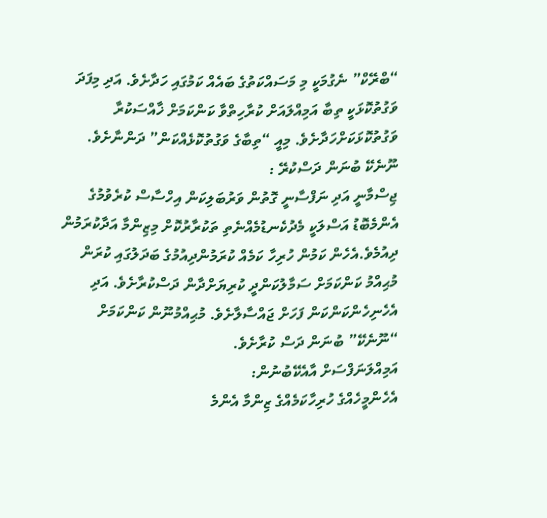“ބްރޭކް” ނެގުމަކީ މި މަސައްކަތުގެ ބައެއް ކަމުގައި ހަދާށެވެ. އަދި މިފަދަ ވަގުތުކޮޅަކީ ތިބާ އަމިއްލައަށް ކުރާހިތްވާ ކަންކަމަށް ޚާއްސަކުރާ ވަގުތުކޮޅަކަށްހަދާށެވެ. މިއީ “ތިބާގެ ވަގުތުކޮޅެއްކަން” ދަންނާށެވެ.
ނޫނެކޭ ބުނަން ދަސްކުރޭ :
ޖިސްމާނީ އަދި ނަފްސާނީ ގޮތުން ވަރުބަލިކަން އިހްސާސް ކުރެވުމުގެ އެންމެބޮޑު އަސްލަކީ މެދުކެނޑުމެއްނެތި ތަކުރާރުކޮށް މިޒިންމާ އަދާކުރަމުން ދިއުމެވެ.އެހެން ކަމުން ހުރިހާ ކަމެއް ކުރަމުންދިއުމުގެ ބަދަލުގައި ކުރަން މުޙިއްމު ކަންކަމަށް ސަމާލުކަންދީ ކުރިޔަށްދާން ދަސްކުރާށެވެ. އަދި އެހެނިހެންކަންކަން ފަހަށް ޖައްސާލާށެވެ. މުޙިއްމުނޫން ކަންކަމަށް “ނޫނެކޭ” ބުނަން ދަސް ކުރާށެވެ.
އަމިއްލަނަފްސަށް އާއެކޭބުނުން:
އެހެންމީހެއްގެ ހުރިހާކަމެއްގެ ޒިންމާ އެންމެ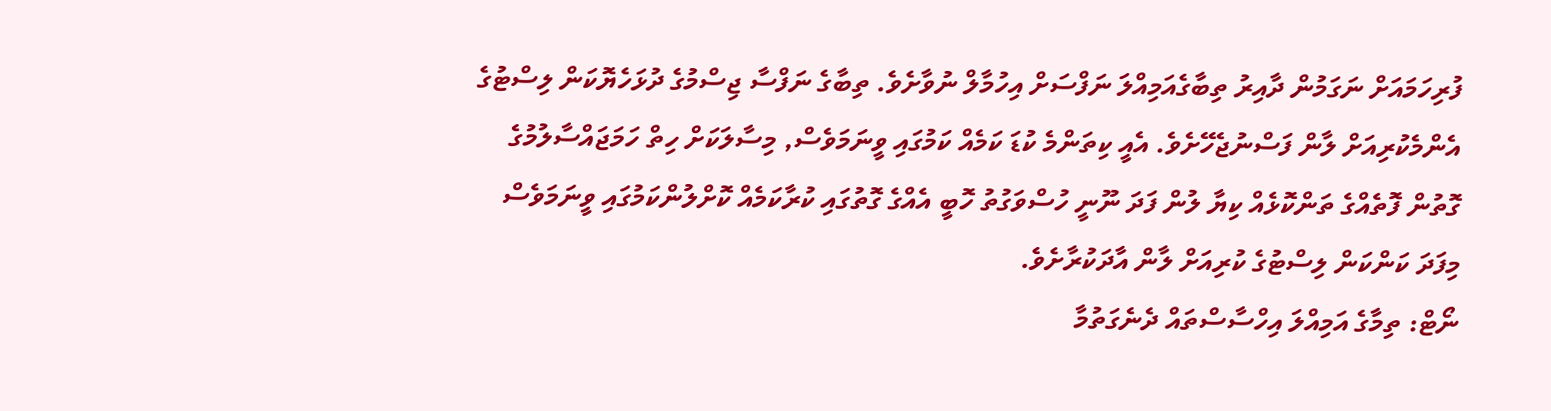ފުރިހަމައަށް ނަގަމުން ދާއިރު ތިބާގެއަމިއްލަ ނަފްސަށް އިހުމާލް ނުވާށެވެ. ތިބާގެ ނަފްސާ ޖިސްމުގެ ދުޅަހެޔޮކަން ލިސްޓުގެ އެންމެކުރިއަށް ލާން ފަސްނުޖެހޭށެވެ. އެއީ ކިތަންމެ ކުޑަ ކަމެއް ކަމުގައި ވީނަމަވެސް, މިސާލަކަށް ހިތް ހަމަޖައްސާލުމުގެ ގޮތުން ފޮތެއްގެ ތަންކޮޅެއް ކިޔާ ލުން ފަދަ ނޫނީ ހުސްވަގުތު ހޮބީ އެއްގެ ގޮތުގައި ކުރާކަމެއް ކޮށްލުންކަމުގައި ވީނަމަވެސް މިފަދަ ކަންކަން ލިސްޓުގެ ކުރިއަށް ލާން އާދަކުރާށެވެ.
ނޯޓް: ތިމާގެ އަމިއްލަ އިހްސާސްތައް ދެނެގަތުމާ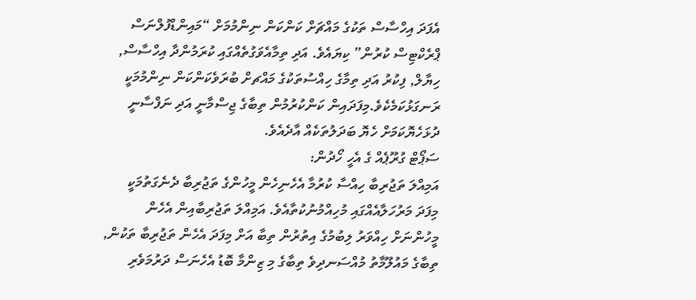އެފަދަ އިހްސާސް ތަކުގެ މައްޗަށް ކަންކަން ނިންމުމަށް “މައިންޑްފުލްނަސް ޕްރެކްޓިސް ކުރުން” ކިޔައެވެ. އަދި ތިމާއެވަގުތެއްގައި ކުރަމުންދާ އިހްސާސް, ހިޔާލް, ފިކުރު އަދި ތިމާގެ ހިއްސުތަކުގެ މައްޗށް ބުރަވެކަންކަން ނިންމުމަކީ ރަނގަޅުކަމެކެވެ.މިފަދައިން ކަންކުރުމުން ތިބާގެ ޖިސްމާނީ އަދި ނަފްސާނީ ދުޅަހެޔޮކަމަށް ހެޔޮ ބަދަލުތަކެއް އާދެއެވެ.
ސަޕޯޓް ގުރޫޕެއް ގެ އެހީ ހޯދުން:
އަމިއްލަ ތަޖުރިބާ ހިއްސާ ކުރުމާ އެހެނިހެން މީހުންގެ ތަޖުރިބާ ދެނެގަތުމަކީ މިފަދަ މަރުހަލާއެއްގައި މުހިއްމުނުކުތާއެވެ. އަމިއްލަ ތަޖުރިބާއިން އެހެން މީހުންނަށް ހިއްވަރު ލިބުމުގެ އިތުރުން ތިބާ އަށް މިފަދަ އެހެން ތަޖުރިބާ ތަކުން, ތިބާގެ މައުލޫމާތު މުއްސަނދިވެ ތިބާގެ މި ޒިންމާ ބޮޑު އެހެނަސް ދަރުމަވެރި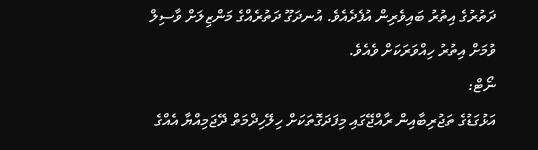ދަތުރުގެ އިތުރު ބައިވެރިން އުފެދެއެވެ. އުނދަގޫ ދަތުރެއްގެ މަންޒިލަށް ވާސިލް ވުމަށް އިތުރު ހިއްވަރަކަށް ވެއެވެ.
ނޯޓް:
އަޅުގަޑުގެ ތަޖުރިބާއިން ރާއްޖޭގައި މިފަދަގޮތަކަށް ހިލޭހިދްމަތް ދޭޖަމިއްޔާ އެއްގެ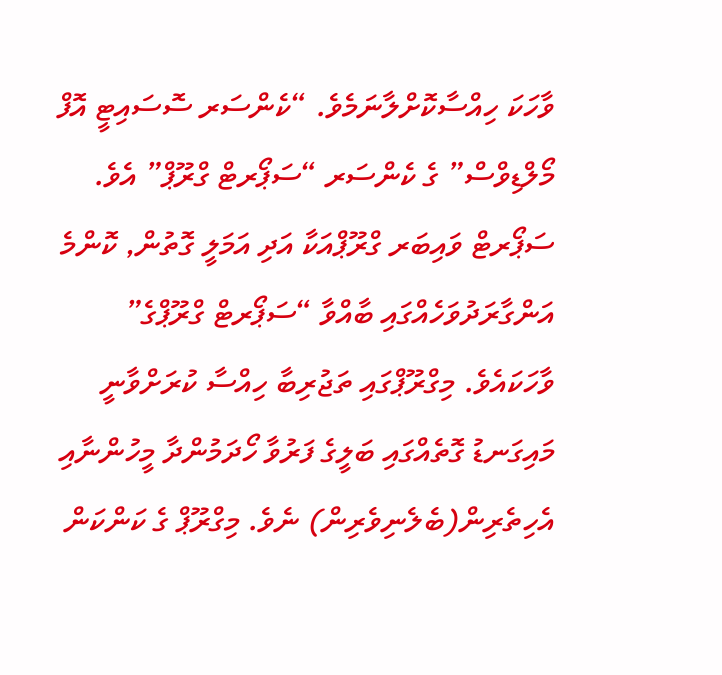ވާހަކަ ހިއްސާކޮށްލާނަމެވެ. “ކެންސަރ ސޮސައިޓީ އޮފް މޯލްޑިވްސް” ގެ ކެންސަރ “ސަޕޯރޓް ގްރޫޕް” އެވެ. ސަޕޯރޓް ވައިބަރ ގްރޫޕްއަކާ އަދި އަމަލީ ގޮތުން, ކޮންމެ އަންގާރަދުވަހެއްގައި ބާއްވާ “ސަޕޯރޓް ގްރޫޕްގެ” ވާހަކައެވެ. މިގްރޫޕްގައި ތަޖުރިބާ ހިއްސާ ކުރަށްވާނީ މައިގަނޑު ގޮތެއްގައި ބަލީގެ ފަރުވާ ހޯދަމުންދާ މީހުންނާއި އެހިތެރިން(ބެލެނިވެރިން) ނެވެ. މިގްރޫޕް ގެ ކަންކަން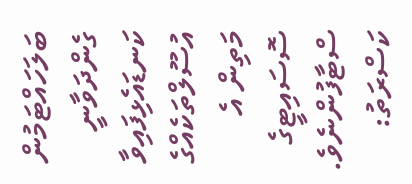ބަލަހައްޓަމުން ގެންދަވާނީ ކަނޑައެޅިފައިވާ އުސޫލްތަކެއްގެ މަތިން އެ ސޮސައިޓީގެ ސްޓާފުންނެވެ.
ކަސްރަތު: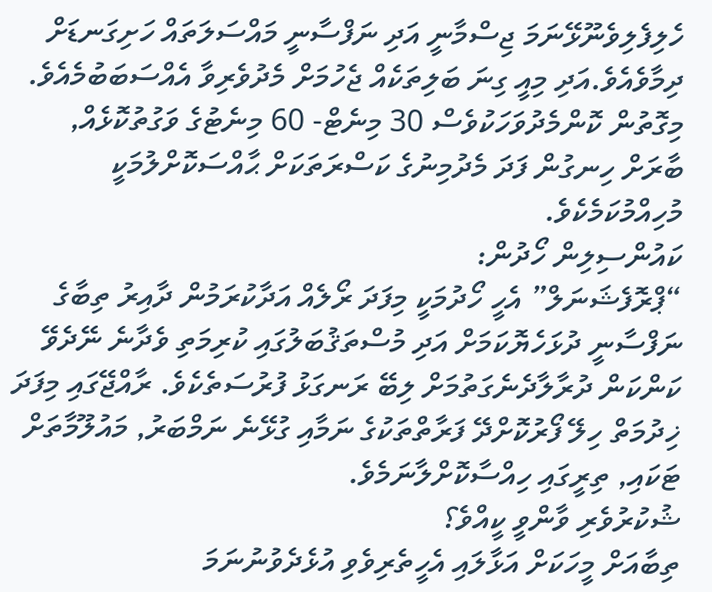ހެލިފެލިވެނޫޅޭނަމަ ޖިސްމާނީ އަދި ނަފްސާނީ މައްސަލަތައް ހަށިގަނޑަށް ދިމާވެއެވެ.އަދި މިއީ ގިނަ ބަލިތަކެއް ޖެހުމަށް މެދުވެރިވާ އެއްސަބަބުމެއެވެ. މިގޮތުން ކޮންމެދުވަހަކުވެސް 30 މިނެޓް- 60 މިނެޓުގެ ވަގުތުކޮޅެއް, ބާރަށް ހިނގުން ފަދަ މެދުމިނުގެ ކަސްރަތަކަށް ޙާއްސަކޮށްލުމަކީ މުހިއްމުކަމެކެވެ.
ކައުންސިލިން ހޯދުން:
“ޕްރޮފެޝަނަލް” އެހީ ހޯދުމަކީ މިފަދަ ރޯލެއް އަދާކުރަމުން ދާއިރު ތިބާގެ ނަފްސާނީ ދުޅަހެޔޮކަމަށް އަދި މުސްތަޤުބަލުގައި ކުރިމަތި ވެދާނެ ނޭދެވޭ ކަންކަން ދުރާލާދެނެގަތުމަށް ލިބޭ ރަނގަޅު ފުރުސަތެކެވެ. ރާއްޖޭގައި މިފަދަ ޚިދުމަތް ހިލޭ ފޯރުކޮށްދޭ ފަރާތްތަކުގެ ނަމާއި ގުޅޭނެ ނަމްބަރު, މައުލޫމާތަށް ޓަކައި, ތިރީގައި ހިއްސާކޮށްލާނަމެވެ.
ޝުކުރުވެރި ވާންވީ ކީއްވެ؟
ތިބާއަށް މީހަކަށް އަޅާލައި އެހީތެރިވެވި އުޅެދެވުނުނަމަ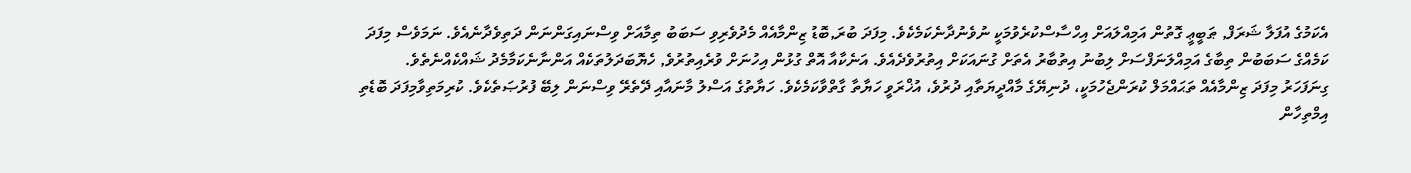އެކަމުގެ އުފަލާ ޝަރަފް, ޠަބީޢީ ގޮތުން އަމިއްލައަށް އިހްސާސްކުރެވުމަކީ ނުވެނުދާނެކަމެކެވެ. މިފަދަ ބުރަ,ބޮޑު ޒިންމާއެއް މެދުވެރިވި ސަބަބު ތިމާއަށް ވިސްނައިގަންނަން ދަތިވެދާނެއެވެ. ނަމަވެސް މިފަދަ ކަމެއްގެ ސަބަބުން ތިބާގެ އަމިއްލަނަފްސަށް ލިބުނު އިތުބާރު އެތަށް ގުނައަކަށް އިތުރުވެދެއެވެ. އަނެކާއާ އޮތް ގުޅުން އިހުނަށް ވުރެއިތުރުވެ, ހެޔޮބަދަލުތަކެއް އަންނާނެކަމާމެދު ޝައްކެއްނެތެވެ.
ގިނަފަހަރު މިފަދަ ޒިންމާއެއް ތަޙައްމަލް ކުރަންޖެހުމަކީ، ދުނިޔޭގެ މާއްދީޔަތާއި ދުރުވެ، އުޚްރަވީ ހަޔާތާ ގާތްވާކަމެކެވެ. ހަޔާތުގެ އަސްލު މާނައާއި ދޭތެރޭ ވިސްނަން ލިބޭ ފުރުޞަތެކެވެ. ކުރިމަތިވާމިފަދަ ބޮޑެތި އިމްތިހާން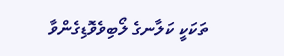ތަކަކީ ކަލާނގެ ލޯބިވެވޮޑިގެންވާ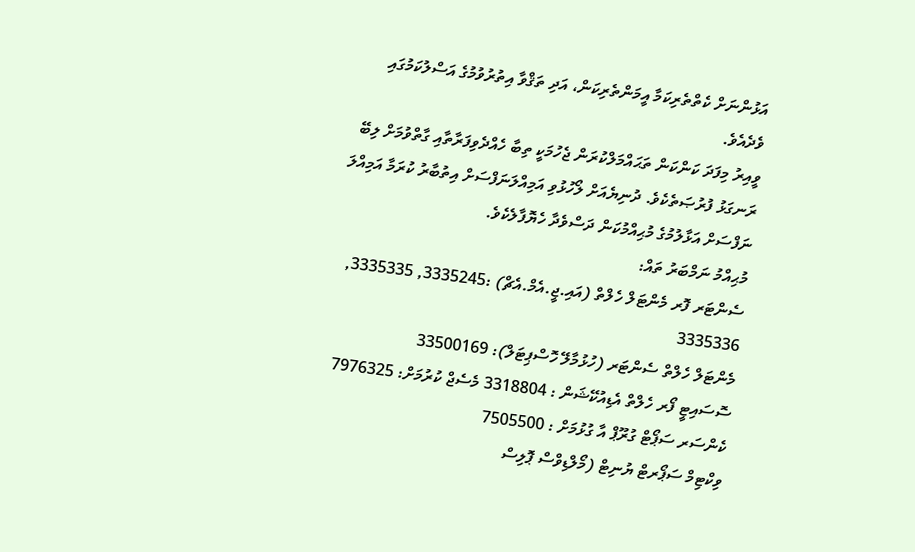އަޅުންނަށް ކެތްތެރިކަމާ އީމަންތެރިކަން، އަދި ތަޤްވާ އިތުރުވުމުގެ އަސްލުކަމުގައި ވެދެއެވެ.
ވީއިރު މިފަދަ ކަންކަން ތަޙައްމަލްކުރަން ޖެހުމަކީ ތިބާ ހެއްދެވިފަރާތާއި ގާތްވުމަށް ލިބޭ ރަނގަޅު ފުރުޞަތެކެވެ. ދުނިޔެއަށް ލޯހުޅުވި އަމިއްލަނަފްސަށް އިތުބާރު ކުރަމާ އަމިއްލަ ނަފްސަށް އަޅާލުމުގެ މުޙިއްމުކަން ދަސްވެދާ ހެޔޮފާލެކެވެ.
މުޙިއްމު ނަމްބަރު ތައް:
ސެންޓަރ ފޮރ މެންޓަލް ހެލްތް (އައި.ޖީ.އެމް.އެޗް) :3335245, 3335335, 3335336
މެންޓަލް ހެލްތް ސެންޓަރ (ހުޅުމާލޭ ހޮސްޕިޓަލް): 33500169
ސޮސައިޓީ ފޯރ ހެލްތް އެޑިއުކޭޝަން : 3318804 މެސެޖް ކުރުމަށް: 7976325
ކެންސަރ ސަޕޯޓް ގުރޫޕް އާ ގުޅުމަށް : 7505500
ވިކްޓިމް ސަޕޯރޓް ޔުނިޓް (މޯލްޑިވްސް ޕޮލިސް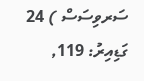ސަރވިސަސް ) 24 ގަޑިއިރު: 119,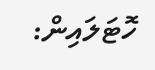ހޮޓަލައިން: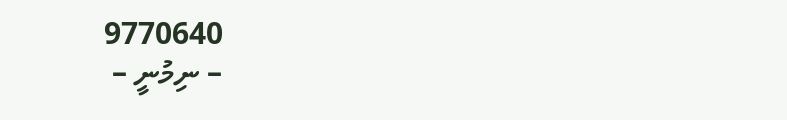9770640
– ނިމުނީ –